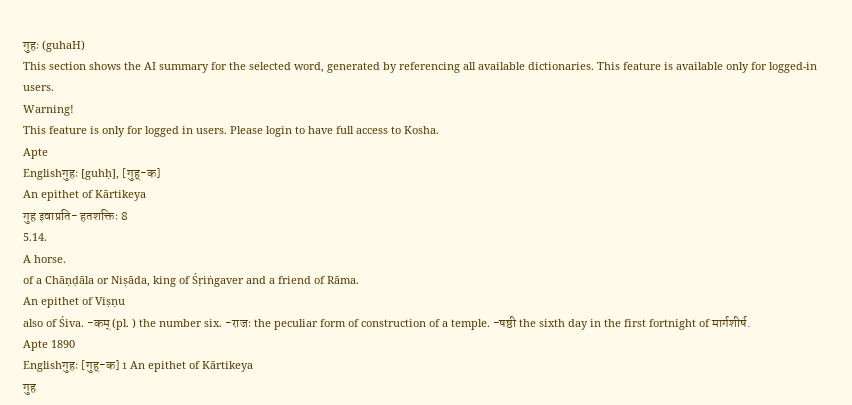गुहः (guhaH)
This section shows the AI summary for the selected word, generated by referencing all available dictionaries. This feature is available only for logged-in users.
Warning!
This feature is only for logged in users. Please login to have full access to Kosha.
Apte
Englishगुहः [guhḥ], [गुह्-क]
An epithet of Kārtikeya
गुह इवाप्रति- हतशक्तिः 8
5.14.
A horse.
of a Chāṇḍāla or Niṣāda, king of Śṛiṅgaver and a friend of Rāma.
An epithet of Viṣṇu
also of Śiva. -कम् (pl. ) the number six. -राजः the peculiar form of construction of a temple. -षष्ठी the sixth day in the first fortnight of मार्गशीर्ष.
Apte 1890
Englishगुहः [गुह्-क] 1 An epithet of Kārtikeya
गुह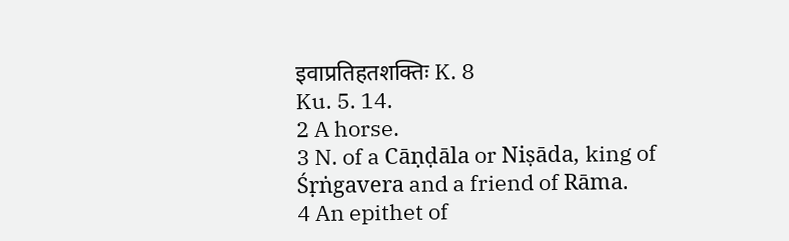इवाप्रतिहतशक्तिः K. 8
Ku. 5. 14.
2 A horse.
3 N. of a Cāṇḍāla or Niṣāda, king of Śṛṅgavera and a friend of Rāma.
4 An epithet of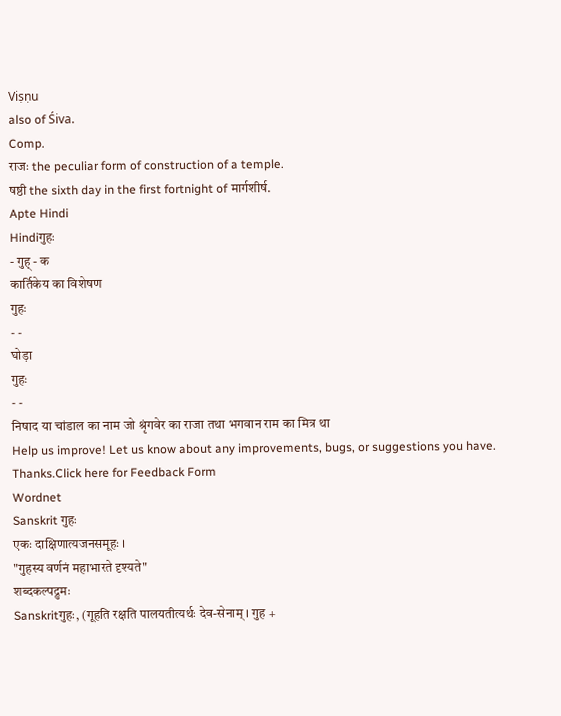Viṣṇu
also of Śiva.
Comp.
राजः the peculiar form of construction of a temple.
षष्ठी the sixth day in the first fortnight of मार्गशीर्ष.
Apte Hindi
Hindiगुहः
- गुह् - क
कार्तिकेय का विशेषण
गुहः
- -
घोड़ा
गुहः
- -
निषाद या चांडाल का नाम जो श्रृंगवेर का राजा तथा भगवान राम का मित्र था
Help us improve! Let us know about any improvements, bugs, or suggestions you have. Thanks.Click here for Feedback Form
Wordnet
Sanskrit गुहः
एकः दाक्षिणात्यजनसमूहः ।
"गुहस्य वर्णनं महाभारते दृश्यते"
शब्दकल्पद्रुमः
Sanskritगुहः, (गूहति रक्षति पालयतीत्यर्थः देव-सेनाम् । गुह +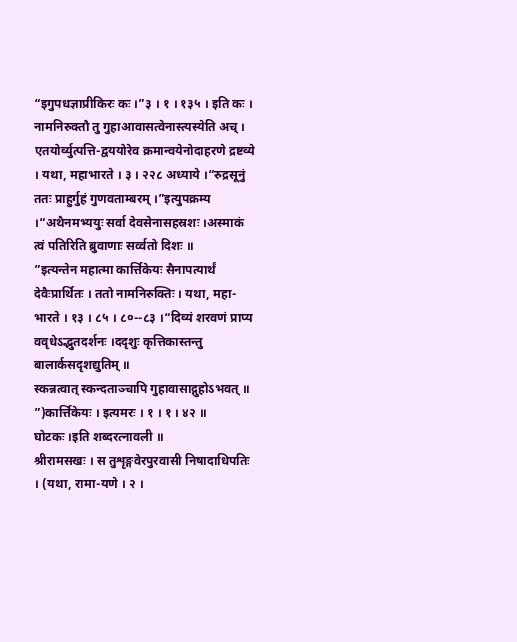“इगुपधज्ञाप्रीकिरः कः ।”३ । १ । १३५ । इति कः । नामनिरुक्तौ तु गुहाआवासत्वेनास्त्यस्येति अच् । एतयोर्व्युत्पत्ति-द्वययोरेव क्रमान्वयेनोदाहरणे द्रष्टव्ये । यथा, महाभारते । ३ । २२८ अध्याये ।“रुद्रसूनुं ततः प्राहुर्गुहं गुणवताम्बरम् ।”इत्युपक्रम्य ।“अथैनमभ्ययुः सर्वा देवसेनासहस्रशः ।अस्माकं त्वं पतिरिति ब्रुवाणाः सर्व्वतो दिशः ॥
”इत्यन्तेन महात्मा कार्त्तिकेयः सैनापत्यार्थं देवैःप्रार्थितः । ततो नामनिरुक्तिः । यथा, महा-भारते । १३ । ८५ । ८०--८३ ।“दिव्यं शरवणं प्राप्य ववृधेऽद्भुतदर्शनः ।ददृशुः कृत्तिकास्तन्तु बालार्कसदृशद्युतिम् ॥
स्कन्नत्वात् स्कन्दताञ्चापि गुहावासाद्गुहोऽभवत् ॥
”)कार्त्तिकेयः । इत्यमरः । १ । १ । ४२ ॥
घोटकः ।इति शब्दरत्नावली ॥
श्रीरामसखः । स तुशृङ्गवेरपुरवासी निषादाधिपतिः । (यथा, रामा-यणे । २ ।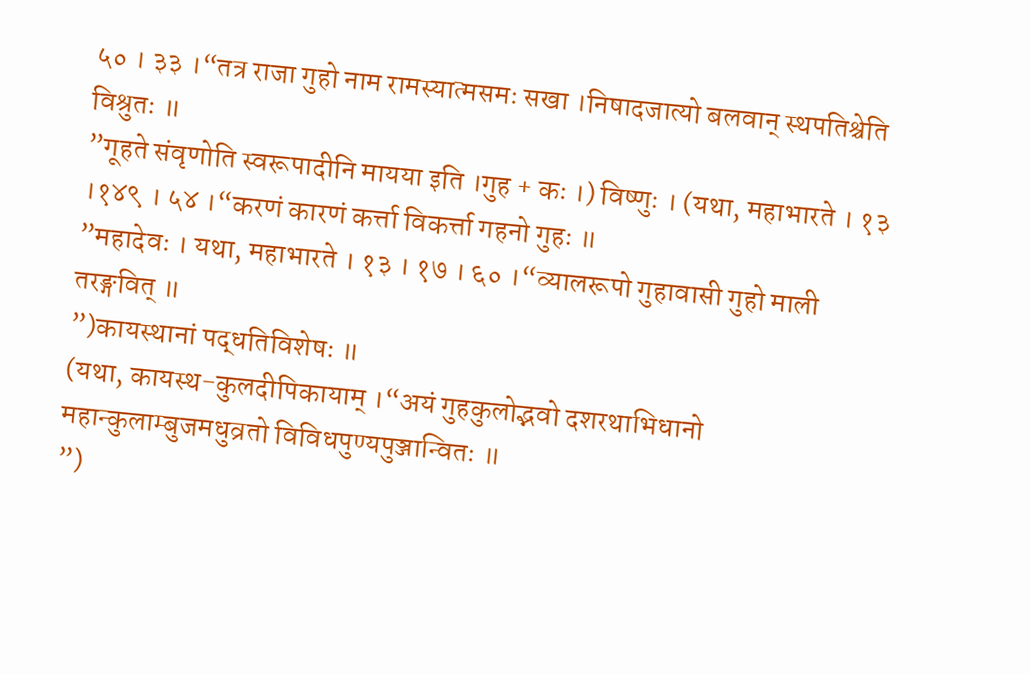५० । ३३ ।“तत्र राजा गुहो नाम रामस्यात्मसमः सखा ।निषादजात्यो बलवान् स्थपतिश्चेति विश्रुतः ॥
”गूहते संवृणोति स्वरूपादीनि मायया इति ।गुह + कः ।) विष्णुः । (यथा, महाभारते । १३ ।१४९ । ५४ ।“करणं कारणं कर्त्ता विकर्त्ता गहनो गुहः ॥
”महादेवः । यथा, महाभारते । १३ । १७ । ६० ।“व्यालरूपो गुहावासी गुहो माली तरङ्गवित् ॥
”)कायस्थानां पद्धतिविशेषः ॥
(यथा, कायस्थ-कुलदीपिकायाम् ।“अयं गुहकुलोद्भवो दशरथाभिधानो महान्कुलाम्बुजमधुव्रतो विविधपुण्यपुञ्जान्वितः ॥
”)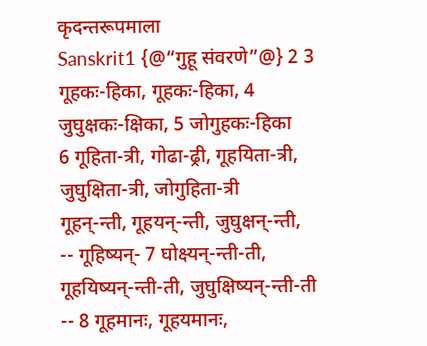कृदन्तरूपमाला
Sanskrit1 {@“गुहू संवरणे”@} 2 3 गूहकः-हिका, गूहकः-हिका, 4 जुघुक्षकः-क्षिका, 5 जोगुहकः-हिका
6 गूहिता-त्री, गोढा-ढ्री, गूहयिता-त्री, जुघुक्षिता-त्री, जोगुहिता-त्री
गूहन्-न्ती, गूहयन्-न्ती, जुघुक्षन्-न्ती, -- गूहिष्यन्- 7 घोक्ष्यन्-न्ती-ती, गूहयिष्यन्-न्ती-ती, जुघुक्षिष्यन्-न्ती-ती
-- 8 गूहमानः, गूहयमानः,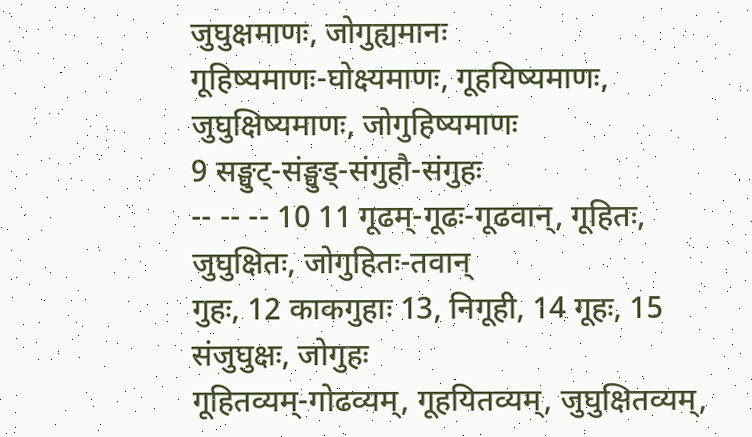जुघुक्षमाणः, जोगुह्यमानः
गूहिष्यमाणः-घोक्ष्यमाणः, गूहयिष्यमाणः, जुघुक्षिष्यमाणः, जोगुहिष्यमाणः
9 सङ्घुट्-संङ्घुड्-संगुहौ-संगुहः
-- -- -- 10 11 गूढम्-गूढः-गूढवान्, गूहितः, जुघुक्षितः, जोगुहितः-तवान्
गुहः, 12 काकगुहाः 13, निगूही, 14 गूहः, 15 संजुघुक्षः, जोगुहः
गूहितव्यम्-गोढव्यम्, गूहयितव्यम्, जुघुक्षितव्यम्,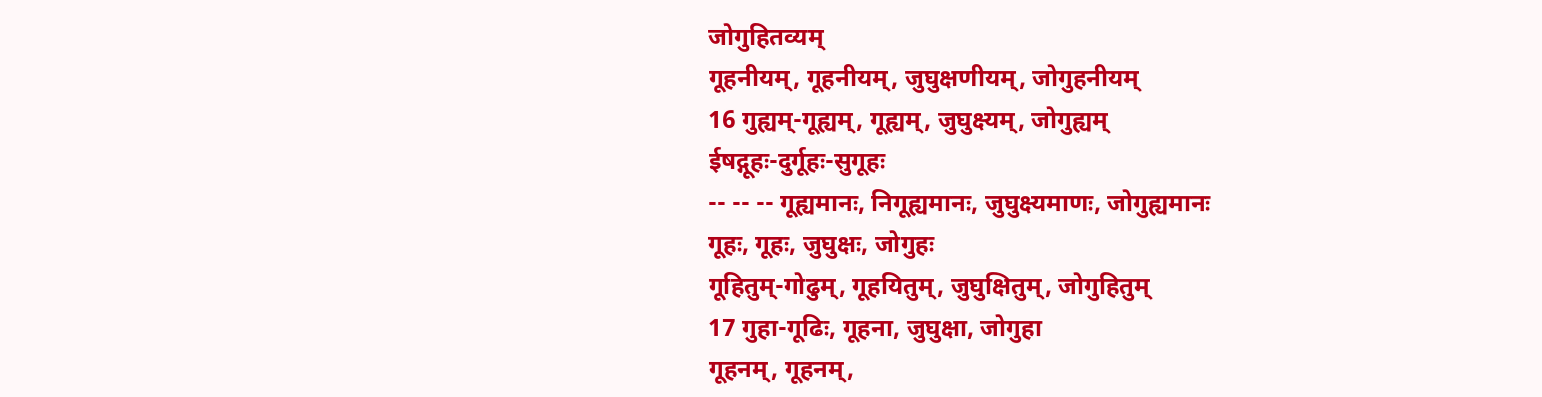जोगुहितव्यम्
गूहनीयम्, गूहनीयम्, जुघुक्षणीयम्, जोगुहनीयम्
16 गुह्यम्-गूह्यम्, गूह्यम्, जुघुक्ष्यम्, जोगुह्यम्
ईषद्गूहः-दुर्गूहः-सुगूहः
-- -- -- गूह्यमानः, निगूह्यमानः, जुघुक्ष्यमाणः, जोगुह्यमानः
गूहः, गूहः, जुघुक्षः, जोगुहः
गूहितुम्-गोढुम्, गूहयितुम्, जुघुक्षितुम्, जोगुहितुम्
17 गुहा-गूढिः, गूहना, जुघुक्षा, जोगुहा
गूहनम्, गूहनम्,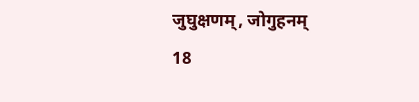जुघुक्षणम्, जोगुहनम्
18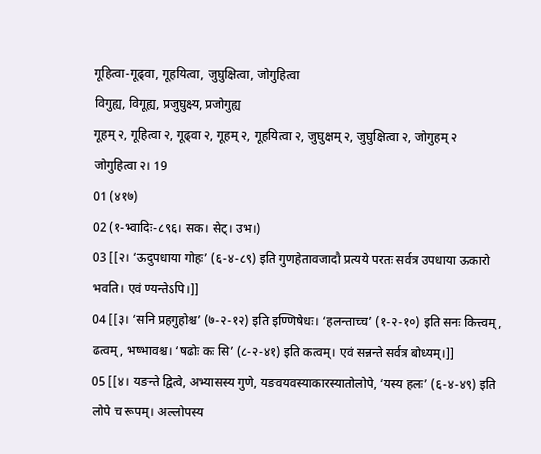गूहित्वा-गूढ्वा, गूहयित्वा, जुघुक्षित्वा, जोगुहित्वा
विगुह्य, विगूह्य, प्रजुघुक्ष्य, प्रजोगुह्य
गूहम् २, गूहित्वा २, गूढ्वा २, गूहम् २, गूहयित्वा २, जुघुक्षम् २, जुघुक्षित्वा २, जोगुहम् २
जोगुहित्वा २। 19
01 (४१७)
02 (१-भ्वादिः-८९६। सक। सेट्। उभ।)
03 [[२। ‘ऊदुपधाया गोहः’ (६-४-८९) इति गुणहेतावजादौ प्रत्यये परतः सर्वत्र उपधाया ऊकारो भवति। एवं ण्यन्तेऽपि।]]
04 [[३। ‘सनि प्रहगुहोश्च’ (७-२-१२) इति इण्णिषेधः। ‘हलन्ताच्च’ (१-२-१०) इति सनः कित्त्वम्, ढत्वम्, भष्भावश्च। ‘षढोः कः सि’ (८-२-४१) इति कत्वम्। एवं सन्नन्ते सर्वत्र बोध्यम्।]]
05 [[४। यङन्ते द्वित्वे, अभ्यासस्य गुणे, यङवयवस्याकारस्यातोलोपे, ‘यस्य हलः’ (६-४-४९) इति लोपे च रूपम्। अल्लोपस्य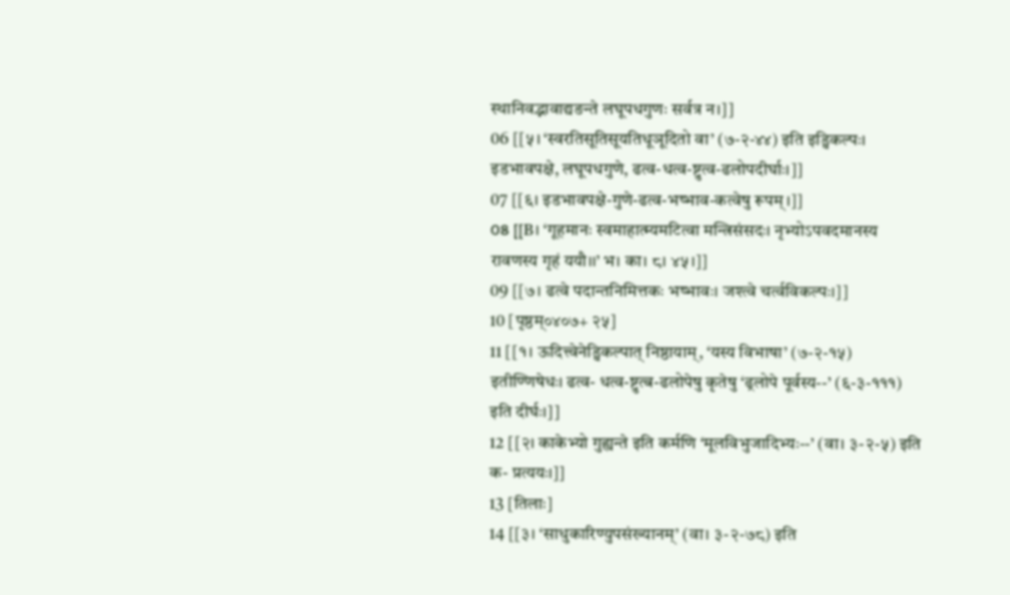स्थानिवद्भावाद्यङन्ते लघूपधगुणः सर्वत्र न।]]
06 [[५। ‘स्वरतिसूतिसूयतिधूञूदितो वा’ (७-२-४४) इति इड्विकल्पः। इडभावपक्षे, लघूपधगुणे, ढत्व-धत्व-ष्टुत्व-ढलोपदीर्घाः।]]
07 [[६। इडभावपक्षे-गुणे-ढत्व-भष्भाव-कत्वेषु रूपम्।]]
08 [[B। ‘गूहमानः स्वमाहात्म्यमटित्वा मन्त्रिसंसदः। नृभ्योऽपवदमानस्य रावणस्य गृहं ययौ।।’ भ। का। ८। ४५।]]
09 [[७। ढत्वे पदान्तनिमित्तकः भष्भावः। जश्त्वे चर्त्वविकल्पः।]]
10 [पृष्ठम्०४०७+ २५]
11 [[१। ऊदित्त्वेनेड्विकल्पात् निष्ठायाम्, ‘यस्य विभाषा’ (७-२-१५) इतीण्णिषेधः। ढत्व- धत्व-ष्टुत्ब-ढलोपेषु कृतेषु ‘ढ्रलोपे पूर्वस्य--’ (६-३-१११) इति दीर्घः।]]
12 [[२। काकेभ्यो गुह्यन्ते इति कर्मणि ‘मूलविभुजादिभ्यः--’ (वा। ३-२-५) इति क- प्रत्ययः।]]
13 [तिलाः]
14 [[३। ‘साधुकारिण्युपसंख्यानम्’ (वा। ३-२-७८) इति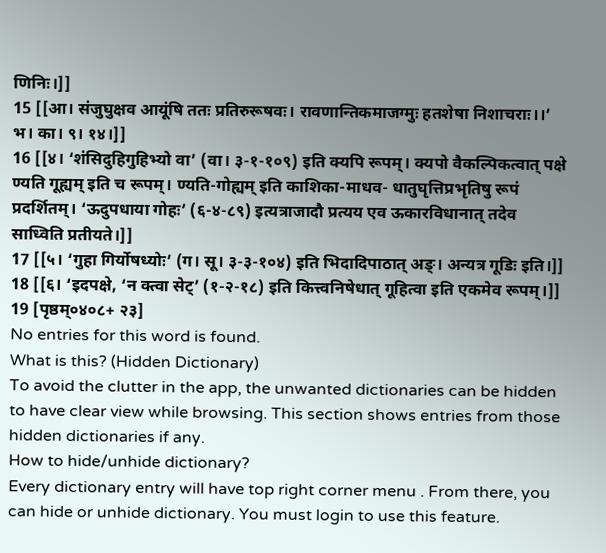णिनिः।]]
15 [[आ। संजुघुक्षव आयूंषि ततः प्रतिरुरूषवः। रावणान्तिकमाजग्मुः हतशेषा निशाचराः।।’ भ। का। ९। १४।]]
16 [[४। ‘शंसिदुहिगुहिभ्यो वा’ (वा। ३-१-१०९) इति क्यपि रूपम्। क्यपो वैकल्पिकत्वात् पक्षे ण्यति गूह्यम् इति च रूपम्। ण्यति-गोह्यम् इति काशिका-माधव- धातुघृत्तिप्रभृतिषु रूपं प्रदर्शितम्। ‘ऊदुपधाया गोहः’ (६-४-८९) इत्यत्राजादौ प्रत्यय एव ऊकारविधानात् तदेव साध्विति प्रतीयते।]]
17 [[५। ‘गुहा गिर्योषध्योः’ (ग। सू। ३-३-१०४) इति भिदादिपाठात् अङ्। अन्यत्र गूडिः इति।]]
18 [[६। ‘इदपक्षे, ‘न क्त्वा सेट्’ (१-२-१८) इति कित्त्वनिषेधात् गूहित्वा इति एकमेव रूपम्।]]
19 [पृष्ठम्०४०८+ २३]
No entries for this word is found.
What is this? (Hidden Dictionary)
To avoid the clutter in the app, the unwanted dictionaries can be hidden to have clear view while browsing. This section shows entries from those hidden dictionaries if any.
How to hide/unhide dictionary?
Every dictionary entry will have top right corner menu . From there, you can hide or unhide dictionary. You must login to use this feature.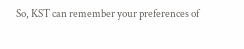So, KST can remember your preferences of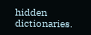hidden dictionaries.